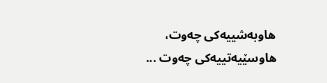هاوبه‌شییه‌كی چه‌وت، هاوسێیه‌تییه‌كی چه‌وت ...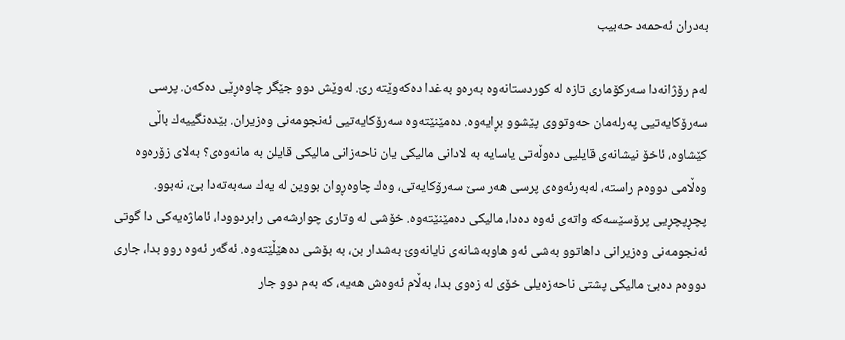به‌دران ئه‌حمه‌د حه‌بیب

له‌م رۆژانه‌دا سه‌ركۆماری تازه‌ له‌ كوردستانه‌وه‌ به‌ره‌و به‌غدا ده‌كه‌وێته‌ رێ. له‌وێش دوو جێگر چاوه‌ڕێی ده‌كه‌ن. پرسی سه‌رۆكایه‌تیی په‌رله‌مان حه‌وتووی پێشوو بڕایه‌وه‌. ده‌مێنێته‌وه‌ سه‌رۆكایه‌تیی ئه‌نجومه‌نی وه‌زیران. بێده‌نگییه‌ك باڵی كێشاوه‌، ئاخۆ نیشانه‌ی قایلیی ده‌وڵه‌تی یاسایه‌ به‌ لادانی مالیكی یان ناحه‌زانی مالیكی قایلن به‌ مانه‌وه‌ی؟ به‌لای زۆره‌وه‌ وه‌ڵامی دووه‌م راسته‌، له‌به‌رئه‌وه‌ی پرسی هه‌ر سێ سه‌رۆكایه‌تی، وه‌ك چاوه‌ڕوان بووین له‌ یه‌ك سه‌به‌ته‌دا بێ، نه‌بوو. پچڕپچڕیی پرۆسێسه‌كه‌ واته‌ی ئه‌وه‌ ده‌دا، مالیكی ده‌مێنێته‌وه‌. خۆشی له‌ وتاری چوارشه‌می رابردوودا، ئاماژه‌یه‌كی دا گوتی ئه‌نجومه‌نی وه‌زیرانی داهاتوو به‌شی ئه‌و هاوبه‌شانه‌ی نایانه‌وێ به‌شدار بن، به‌ بۆشی ده‌هێڵێته‌وه‌. ئه‌گه‌ر ئه‌وه‌ روو بدا، جاری دووه‌م ده‌بێ مالیكی پشتی ناحه‌زه‌یلی خۆی له‌ زه‌وی بدا، به‌ڵام ئه‌وه‌ش هه‌یه‌، كه‌ به‌م دوو جار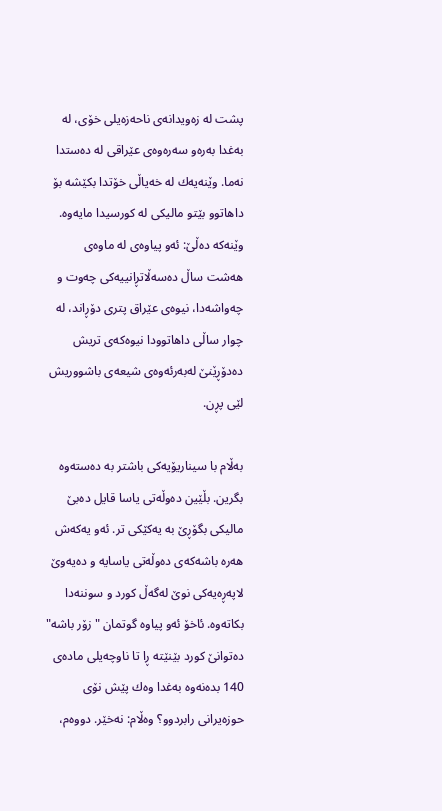پشت له‌ زه‌ویدانه‌ی ناحه‌زه‌یلی خۆی، له‌ به‌غدا به‌ره‌و سه‌ره‌وه‌ی عێراقی له‌ ده‌ستدا نه‌ما. وێنه‌یه‌ك له‌ خه‌یاڵی خۆتدا بكێشه‌ بۆ داهاتوو بێتو مالیكی له‌ كورسیدا مایه‌وه‌. وێنه‌كه‌ ده‌ڵێ: ئه‌و پیاوه‌ی له‌ ماوه‌ی هه‌شت ساڵ ده‌سه‌ڵاتڕانییه‌كی چه‌وت و چه‌واشه‌دا، نیوه‌ی عێراق پتری دۆڕاند، له‌ چوار ساڵی داهاتوودا نیوه‌كه‌ی تریش ده‌دۆڕێنێ له‌به‌رئه‌وه‌ی شیعه‌ی باشووریش لێی پڕن.

به‌ڵام با سیناریۆیه‌كی باشتر به‌ ده‌سته‌وه‌ بگرین. بڵێین ده‌وڵه‌تی یاسا قایل ده‌بێ مالیكی بگۆڕێ به‌ یه‌كێكی تر. ئه‌و یه‌كه‌ش هه‌ره‌ باشه‌كه‌ی ده‌وڵه‌تی یاسایه‌ و ده‌یه‌وێ لاپه‌ڕه‌یه‌كی نوێ له‌گه‌ڵ كورد و سوننه‌دا بكاته‌وه‌. ئاخۆ ئه‌و پیاوه‌ گوتمان "زۆر باشه‌" ده‌توانێ كورد بێنێته‌ ڕا تا ناوچه‌یلی ماده‌ی 140 بده‌نه‌وه‌ به‌غدا وه‌ك پێش نۆی حوزه‌یرانی رابردوو؟ وه‌ڵام: نه‌خێر. دووه‌م،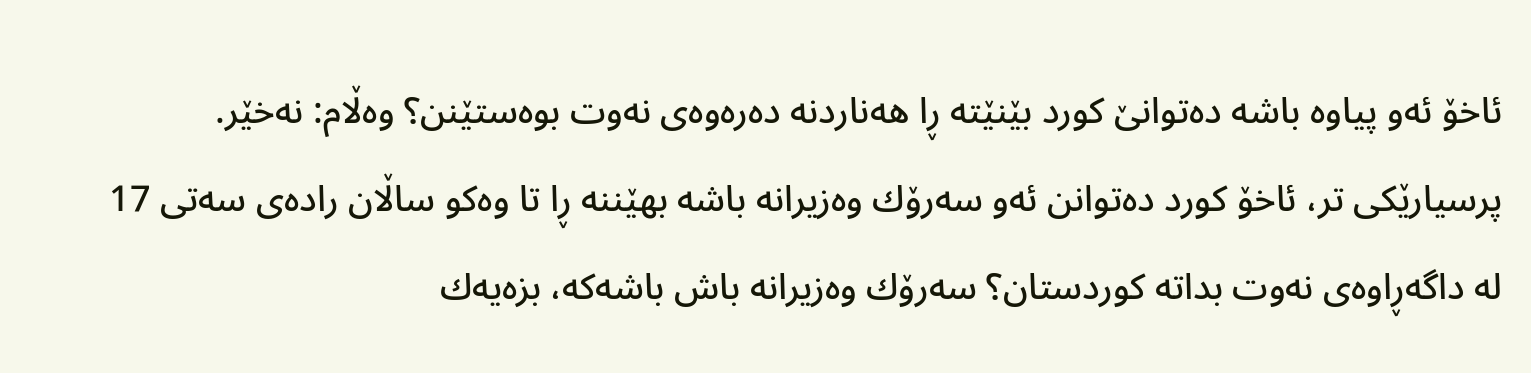ئاخۆ ئه‌و پیاوه‌ باشه‌ ده‌توانێ كورد بێنێته‌ ڕا هه‌ناردنه‌ ده‌ره‌وه‌ی نه‌وت بوه‌ستێنن؟ وه‌ڵام: نه‌خێر. پرسیارێكی تر، ئاخۆ كورد ده‌توانن ئه‌و سه‌رۆك وه‌زیرانه‌ باشه‌ بهێننه‌ ڕا تا وه‌كو ساڵان راده‌ی سه‌تی 17 له‌ داگه‌ڕاوه‌ی نه‌وت بداته‌ كوردستان؟ سه‌رۆك وه‌زیرانه‌ باش باشه‌كه‌، بزه‌یه‌ك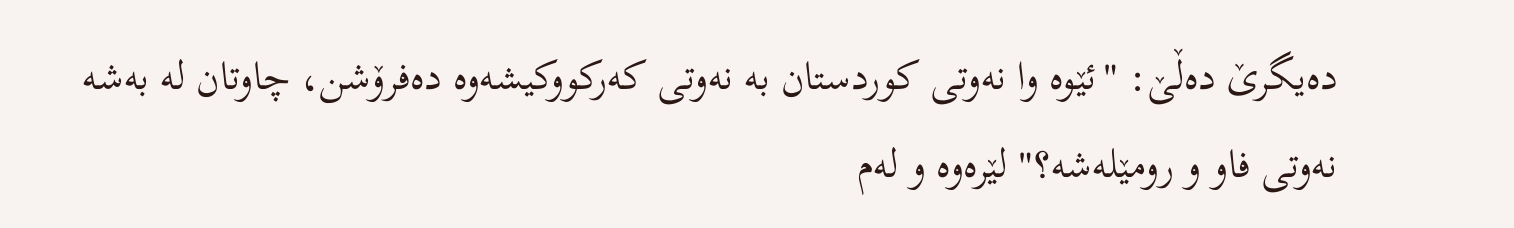ده‌یگرێ ده‌ڵێ: "ئێوه‌ وا نه‌وتی كوردستان به‌ نه‌وتی كه‌ركووكیشه‌وه‌ ده‌فرۆشن، چاوتان له‌ به‌شه‌ نه‌وتی فاو و رومێله‌شه‌؟" لێره‌وه‌ و له‌م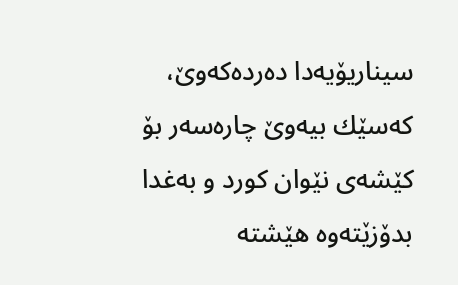سیناریۆیه‌دا ده‌رده‌كه‌وێ، كه‌سێك بیه‌وێ چاره‌سه‌ر بۆ كێشه‌ی نێوان كورد و به‌غدا بدۆزێته‌وه‌ هێشته‌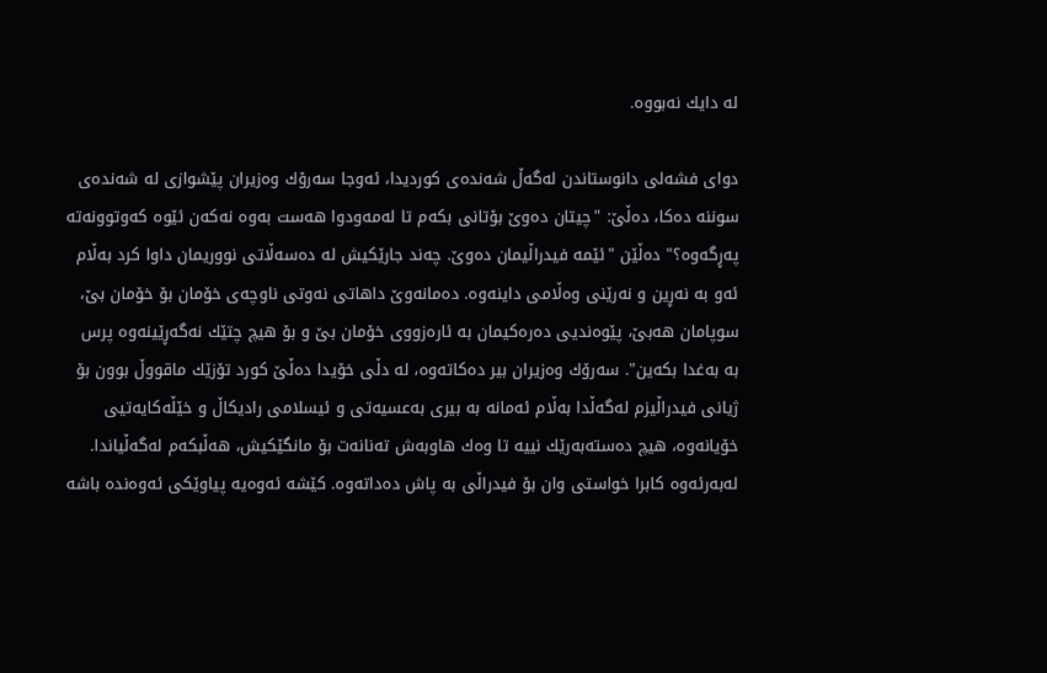له‌ دایك نه‌بووه‌.

دوای فشه‌لی دانوستاندن له‌گه‌ڵ شه‌نده‌ی كوردیدا، ئه‌وجا سه‌رۆك وه‌زیران پێشوازی له‌ شه‌نده‌ی سوننه‌ ده‌كا، ده‌ڵێ: "چیتان ده‌وێ بۆتانی بكه‌م تا له‌مه‌ودوا هه‌ست به‌وه‌ نه‌كه‌ن ئێوه‌ كه‌وتوونه‌ته‌ په‌ڕگه‌وه‌؟" ده‌ڵێن "ئێمه‌ فیدراڵیمان ده‌وێ. چه‌ند جارێكیش له‌ ده‌سه‌ڵاتی نووریمان داوا كرد به‌ڵام ئه‌و به‌ نه‌ڕین و نه‌رێنی وه‌ڵامی داینه‌وه‌. ده‌مانه‌وێ داهاتی نه‌وتی ناوچه‌ی خۆمان بۆ خۆمان بێ، سوپامان هه‌بێ، پێوه‌ندیی ده‌ره‌كیمان به‌ ئاره‌زووی خۆمان بێ و بۆ هیچ چتێك نه‌گه‌ڕێینه‌وه‌ پرس به‌ به‌غدا بكه‌ین". سه‌رۆك وه‌زیران بیر ده‌كاته‌وه‌، له‌ دڵی خۆیدا ده‌ڵێ كورد تۆزێك ماقووڵ بوون بۆ ژیانی فیدراڵیزم له‌گه‌ڵدا به‌ڵام ئه‌مانه‌ به‌ بیری به‌عسیه‌تی و ئیسلامی رادیكاڵ و خێڵه‌كایه‌تیی خۆیانه‌وه‌، هیچ ده‌سته‌به‌رێك نییه‌ تا وه‌ك هاوبه‌ش ته‌نانه‌ت بۆ مانگێكیش، هه‌ڵبكه‌م له‌گه‌ڵیاندا. له‌به‌رئه‌وه‌ كابرا خواستی وان بۆ فیدراڵی به‌ پاش ده‌داته‌وه‌. كێشه‌ ئه‌وه‌یه‌ پیاوێكی ئه‌وه‌نده‌ باشه‌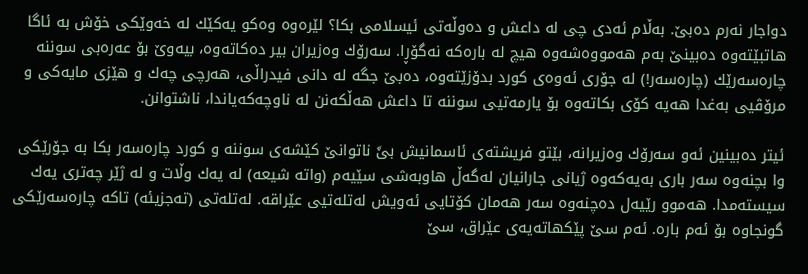دواجار نه‌رم ده‌بێ. به‌ڵام ئه‌دی چی له‌ داعش و ده‌وڵه‌تی ئیسلامی بكا؟ لێره‌وه‌ وه‌كو یه‌كێك له‌ خه‌وێكی خۆش به‌ ئاگا هاتبێته‌وه‌ ده‌بینێ به‌م هه‌مووه‌شه‌وه‌ هیچ له‌ باره‌كه‌ نه‌گۆڕا. سه‌رۆك وه‌زیران بیر ده‌كاته‌وه‌، بیه‌وێ بۆ عه‌ره‌بی سوننه‌ چاره‌سه‌رێك (چاره‌سه‌ر!) له‌ جۆری ئه‌وه‌ی كورد بدۆزێته‌وه‌، ده‌بێ جگه‌ له‌ دانی فیدراڵی، هه‌رچی چه‌ك و هێزی مایه‌كی و مرۆڤیی به‌غدا هه‌یه‌ كۆی بكاته‌وه‌ بۆ یارمه‌تیی سوننه‌ تا داعش هه‌ڵكه‌نن له‌ ناوچه‌كه‌یاندا، ناشتوانن.

ئیتر ده‌بینین ئه‌و سه‌رۆك وه‌زیرانه‌، بێتو فریشته‌ی ئاسمانیش بێَ ناتوانێ كێشه‌ی سوننه‌ و كورد چاره‌سه‌ر بكا به‌ جۆرێكی وا بچنه‌وه‌ سه‌ر باری به‌یه‌كه‌وه‌ ژیانی جارانیان له‌گه‌ڵ هاوبه‌شی سێیه‌م (واته‌ شیعه‌) له‌ یه‌ك وڵات و له‌ ژێر چه‌تری یه‌ك سیسته‌مدا. هه‌موو رێیه‌ل ده‌چنه‌وه‌ سه‌ر هه‌مان كۆتایی ئه‌ویش له‌تله‌تیی عێراقه‌. له‌تله‌تی (ته‌جزیئه‌) تاكه‌ چاره‌سه‌رێكی گونجاوه‌ بۆ ئه‌م باره‌. ئه‌م سێ پێكهاته‌یه‌ی عێراق، سێ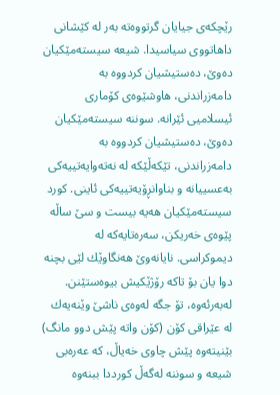رێچكه‌ی جیایان گرتووه‌ته‌ به‌ر له‌ كێشانی داهاتووی سیاسیدا. شیعه‌ سیسته‌مێكیان ده‌وێ، ده‌ستیشیان كردووه‌ به‌ دامه‌زراندنی، هاوشێوه‌ی كۆماری ئیسلامیی ئێرانه‌. سوننه‌ سیسته‌مێكیان ده‌وێ، ده‌ستیشیان كردووه‌ به‌ دامه‌زراندنی، تێكه‌ڵێكه‌ له‌ نه‌ته‌وایه‌تییه‌كی به‌عسییانه‌ و بناوانڕۆیه‌تییه‌كی ئاینی. كورد سیسته‌مێكیان هه‌یه‌ بیست و سێ ساڵه‌ پێوه‌ی خه‌ریكن، سه‌ره‌تایه‌كه‌ له‌ دیموكراسی. نایانه‌وێ هه‌نگاوێك لێی بچنه‌ دوا یان بۆ تاكه‌ رۆژێكیش بیوه‌ستێنن. له‌به‌رئه‌وه‌، تۆ جگه‌ له‌وه‌ی ناشێ وێنه‌یه‌ك له‌ عێراقی كۆن (كۆن واته‌ پێش دوو مانگ) بێنیته‌وه‌ پێش چاوی خه‌یاڵ، كه‌ عه‌ره‌بی شیعه‌ و سوننه‌ له‌گه‌ڵ كورددا ببنه‌وه‌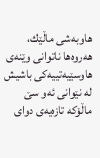هاوبه‌شی ماڵێك، هه‌روه‌ها ناتوانی وێنه‌ی هاوسێیه‌تییه‌كی باشیش له‌ نێوانی ئه‌و سێ ماڵۆكه‌ تازه‌یه‌ی دوای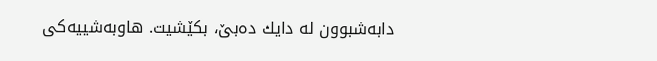دابه‌شبوون له‌ دایك ده‌بێ، بكێشیت. هاوبه‌شییه‌كی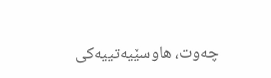چه‌وت، هاوسێیه‌تییه‌كی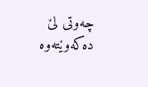چه‌وتی لێ ده‌كه‌وێته‌وه‌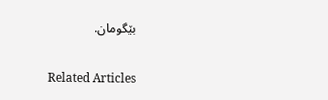بێگومان.

Related Articles